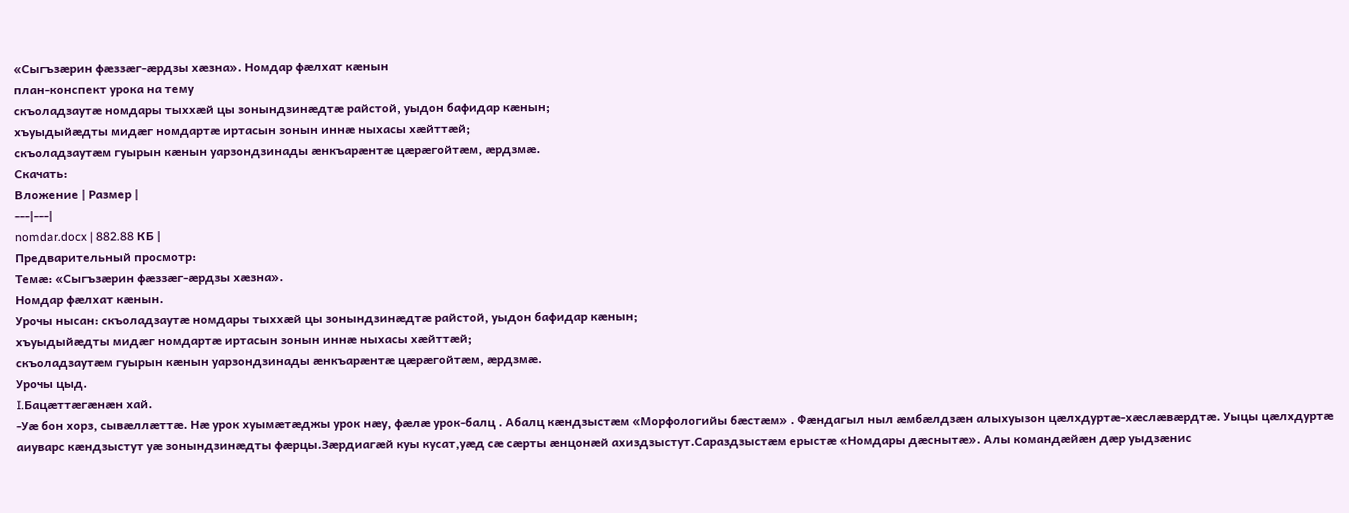«Сыгъзæрин фæззæг-æрдзы хæзна». Номдар фæлхат кæнын
план-конспект урока на тему
скъоладзаутæ номдары тыххæй цы зонындзинæдтæ райстой, уыдон бафидар кæнын;
хъуыдыйæдты мидæг номдартæ иртасын зонын иннæ ныхасы хæйттæй;
скъоладзаутæм гуырын кæнын уарзондзинады æнкъарæнтæ цæрæгойтæм, æрдзмæ.
Скачать:
Вложение | Размер |
---|---|
nomdar.docx | 882.88 КБ |
Предварительный просмотр:
Темæ: «Сыгъзæрин фæззæг-æрдзы хæзна».
Номдар фæлхат кæнын.
Урочы нысан: скъоладзаутæ номдары тыххæй цы зонындзинæдтæ райстой, уыдон бафидар кæнын;
хъуыдыйæдты мидæг номдартæ иртасын зонын иннæ ныхасы хæйттæй;
скъоладзаутæм гуырын кæнын уарзондзинады æнкъарæнтæ цæрæгойтæм, æрдзмæ.
Урочы цыд.
I.Бацæттæгæнæн хай.
-Уæ бон хорз, сывæллæттæ. Нæ урок хуымæтæджы урок нæу, фæлæ урок-балц . Абалц кæндзыстæм «Морфологийы бæстæм» . Фæндагыл ныл æмбæлдзæн алыхуызон цæлхдуртæ-хæслæвæрдтæ. Уыцы цæлхдуртæ аиуварс кæндзыстут уæ зонындзинæдты фæрцы.Зæрдиагæй куы кусат,уæд сæ сæрты æнцонæй ахиздзыстут.Сараздзыстæм ерыстæ «Номдары дæснытæ». Алы командæйæн дæр уыдзæнис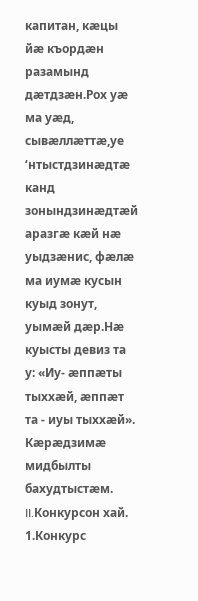капитан, кæцы йæ къордæн разамынд дæтдзæн.Рох уæ ма уæд, сывæллæттæ,уе ‘нтыстдзинæдтæ канд зонындзинæдтæй аразгæ кæй нæ уыдзæнис, фæлæ ма иумæ кусын куыд зонут, уымæй дæр.Нæ куысты девиз та у: «Иу- æппæты тыххæй, æппæт та - иуы тыххæй». Кæрæдзимæ мидбылты бахудтыстæм.
II.Конкурсон хай.
1.Конкурс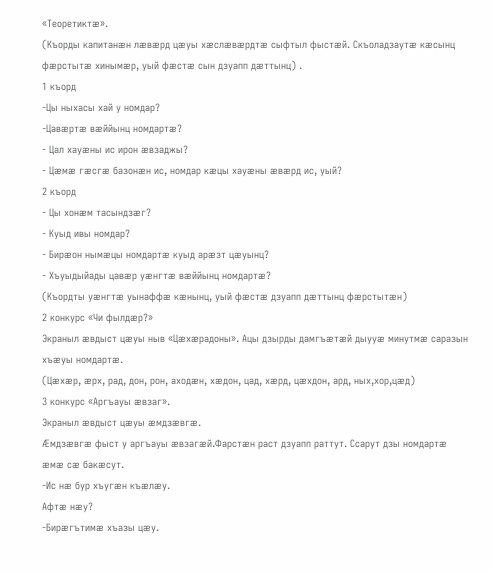«Теоретиктæ».
(Къорды капитанæн лæвæрд цæуы хæслæвæрдтæ сыфтыл фыстæй. Скъоладзаутæ кæсынц фæрстытæ хинымæр, уый фæстæ сын дзуапп дæттынц) .
1 къорд
-Цы ныхасы хай у номдар?
-Цавæртæ вæййынц номдартæ?
- Цал хауæны ис ирон æвзаджы?
- Цæмæ гæсгæ базонæн ис, номдар кæцы хауæны æвæрд ис, уый?
2 къорд
- Цы хонæм тасындзæг?
- Куыд ивы номдар?
- Бирæон нымæцы номдартæ куыд арæзт цæуынц?
- Хъуыдыйады цавæр уæнгтæ вæййынц номдартæ?
(Къордты уæнгтæ уынаффæ кæнынц, уый фæстæ дзуапп дæттынц фæрстытæн)
2 конкурс «Чи фылдæр?»
Экраныл æвдыст цæуы ныв «Цæхæрадоны». Ацы дзырды дамгъæтæй дыууæ минутмæ саразын хъæуы номдартæ.
(Цæхæр, æрх, рад, дон, рон, аходæн, хæдон, цад, хæрд, цæхдон, ард, ных,хор,цæд)
3 конкурс «Аргъауы æвзаг».
Экраныл æвдыст цæуы æмдзæвгæ.
Ӕмдзæвгæ фыст у аргъауы æвзагæй.Фарстæн раст дзуапп раттут. Ссарут дзы номдартæ æмæ сæ бакæсут.
-Ис нæ бур хъугæн къæлæу.
Афтæ нæу?
-Бирæгътимæ хъазы цæу.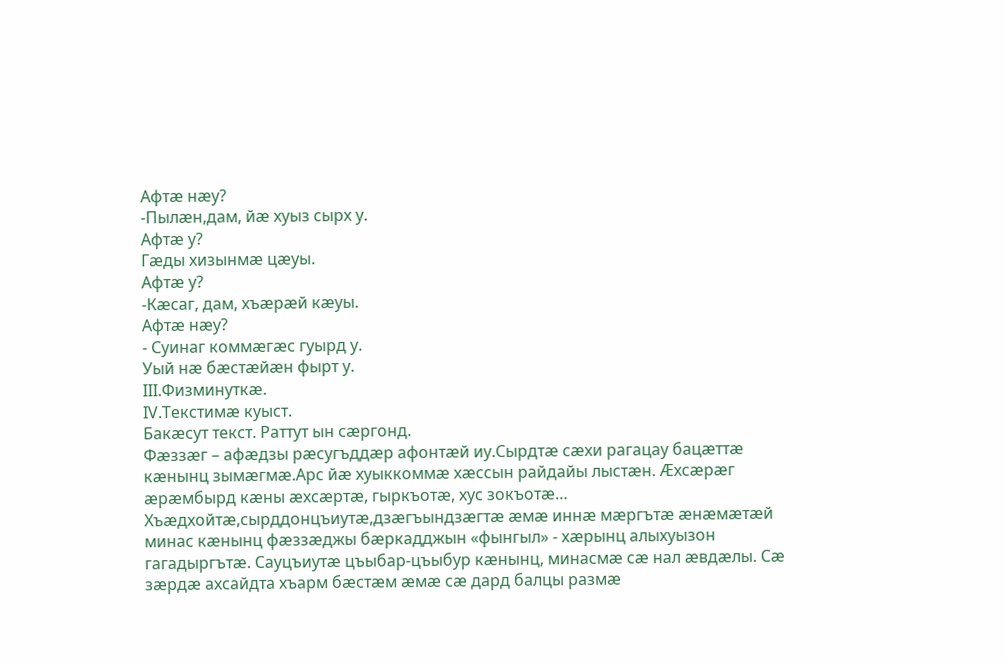Афтæ нæу?
-Пылæн,дам, йæ хуыз сырх у.
Афтæ у?
Гæды хизынмæ цæуы.
Афтæ у?
-Кæсаг, дам, хъæрæй кæуы.
Афтæ нæу?
- Суинаг коммæгæс гуырд у.
Уый нæ бæстæйæн фырт у.
III.Физминуткæ.
IV.Текстимæ куыст.
Бакæсут текст. Раттут ын сæргонд.
Фæззæг – афæдзы рæсугъддæр афонтæй иу.Сырдтæ сæхи рагацау бацæттæ кæнынц зымæгмæ.Арс йæ хуыккоммæ хæссын райдайы лыстæн. Ӕхсæрæг æрæмбырд кæны æхсæртæ, гыркъотæ, хус зокъотæ…
Хъæдхойтæ,сырддонцъиутæ,дзæгъындзæгтæ æмæ иннæ мæргътæ æнæмæтæй минас кæнынц фæззæджы бæркадджын «фынгыл» - хæрынц алыхуызон гагадыргътæ. Сауцъиутæ цъыбар-цъыбур кæнынц, минасмæ сæ нал æвдæлы. Сæ зæрдæ ахсайдта хъарм бæстæм æмæ сæ дард балцы размæ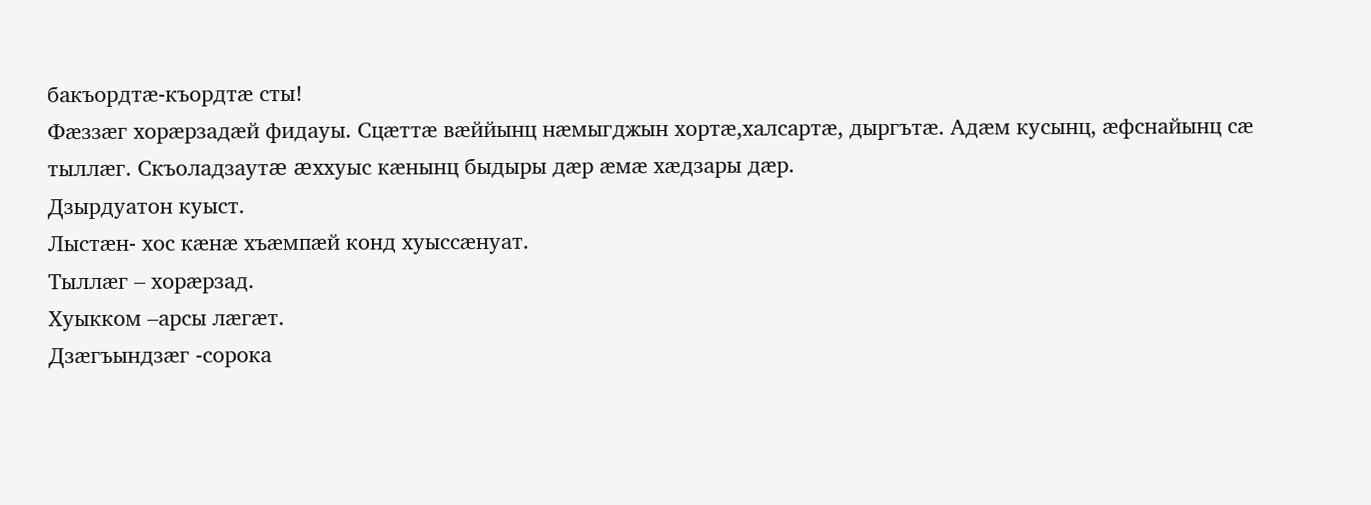бакъордтæ-къордтæ сты!
Фæззæг хорæрзадæй фидауы. Сцæттæ вæййынц нæмыгджын хортæ,халсартæ, дыргътæ. Адæм кусынц, æфснайынц сæ тыллæг. Скъоладзаутæ æххуыс кæнынц быдыры дæр æмæ хæдзары дæр.
Дзырдуатон куыст.
Лыстæн- хос кæнæ хъæмпæй конд хуыссæнуат.
Тыллæг – хорæрзад.
Хуыкком –арсы лæгæт.
Дзæгъындзæг -сорока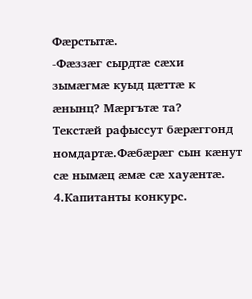Фæрстытæ.
-Фæззæг сырдтæ сæхи зымæгмæ куыд цæттæ к æнынц? Мæргътæ та?
Текстæй рафыссут бæрæггонд номдартæ.Фæбæрæг сын кæнут сæ нымæц æмæ сæ хауæнтæ.
4.Капитанты конкурс.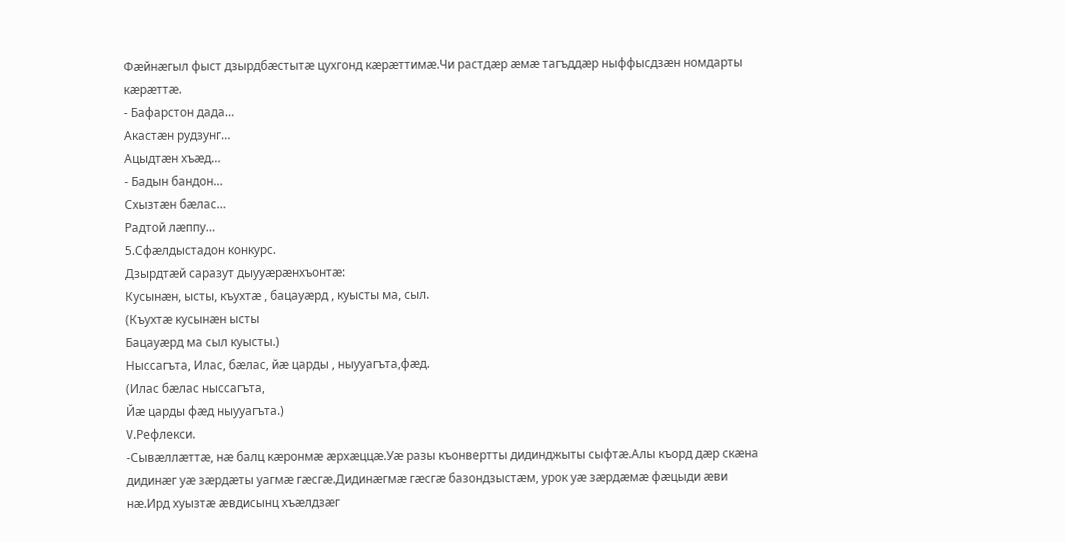Фæйнæгыл фыст дзырдбæстытæ цухгонд кæрæттимæ.Чи растдæр æмæ тагъддæр ныффысдзæн номдарты кæрæттæ.
- Бафарстон дада…
Акастæн рудзунг…
Ацыдтæн хъæд…
- Бадын бандон…
Схызтæн бæлас…
Радтой лæппу…
5.Сфæлдыстадон конкурс.
Дзырдтæй саразут дыууæрæнхъонтæ:
Кусынæн, ысты, къухтæ , бацауæрд , куысты ма, сыл.
(Къухтæ кусынæн ысты
Бацауæрд ма сыл куысты.)
Ныссагъта, Илас, бæлас, йæ царды , ныууагъта,фæд.
(Илас бæлас ныссагъта,
Йæ царды фæд ныууагъта.)
V.Рефлекси.
-Сывæллæттæ, нæ балц кæронмæ æрхæццæ.Уæ разы къонвертты дидинджыты сыфтæ.Алы къорд дæр скæна дидинæг уæ зæрдæты уагмæ гæсгæ.Дидинæгмæ гæсгæ базондзыстæм, урок уæ зæрдæмæ фæцыди æви нæ.Ирд хуызтæ æвдисынц хъæлдзæг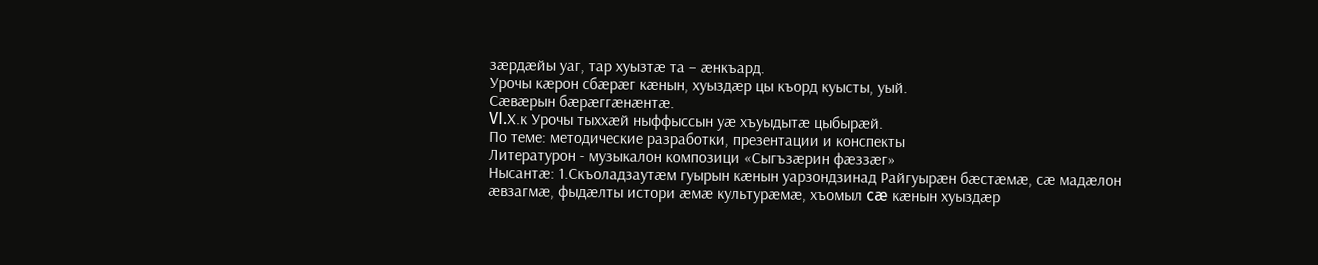зæрдæйы уаг, тар хуызтæ та – æнкъард.
Урочы кæрон сбæрæг кæнын, хуыздæр цы къорд куысты, уый.
Сæвæрын бæрæггæнæнтæ.
VI.Х.к Урочы тыххæй ныффыссын уæ хъуыдытæ цыбырæй.
По теме: методические разработки, презентации и конспекты
Литературон - музыкалон композици «Сыгъзæрин фæззæг»
Нысантæ: 1.Скъоладзаутæм гуырын кæнын уарзондзинад Райгуырæн бæстæмæ, сæ мадæлон æвзагмæ, фыдæлты истори æмæ культурæмæ, хъомыл cæ кæнын хуыздæр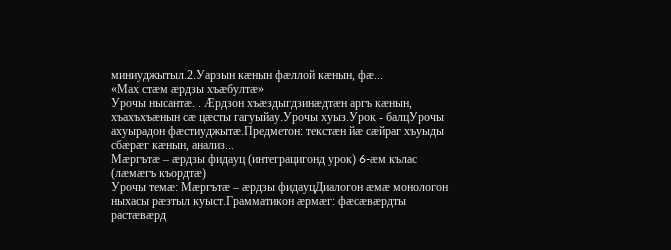миниуджытыл.2.Уарзын кæнын фæллой кæнын, фæ...
«Мах стæм æрдзы хъæбултæ»
Урочы нысантæ. . Æрдзон хъæздыгдзинæдтæн аргъ кæнын, хъахъхъæнын сæ цæсты гагуыйау.Урочы хуыз.Урок - балцУрочы ахуырадон фæстиуджытæ.Предметон: текстæн йæ сæйраг хъуыды сбæрæг кæнын, анализ...
Мæргътæ – æрдзы фидауц (интеграцигонд урок) 6-æм кълас (лæмæгъ къордтæ)
Урочы темæ: Мæргътæ – æрдзы фидауцДиалогон æмæ монологон ныхасы рæзтыл куыст.Грамматикон æрмæг: фæсæвæрдты растæвæрд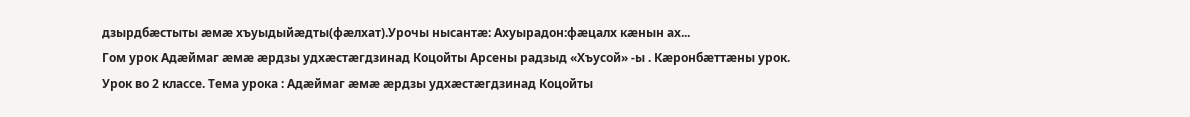дзырдбæстыты æмæ хъуыдыйæдты(фæлхат).Урочы нысантæ: Ахуырадон:фæцалх кæнын ах...
Гом урок Адӕймаг ӕмӕ ӕрдзы удхӕстӕгдзинад Коцойты Арсены радзыд «Хъусой» -ы . Кӕронбӕттӕны урок.
Урок во 2 классе. Тема урока : Адӕймаг ӕмӕ ӕрдзы удхӕстӕгдзинад Коцойты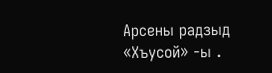Арсены радзыд «Хъусой» -ы .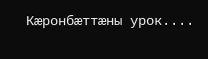Кӕронбӕттӕны урок....